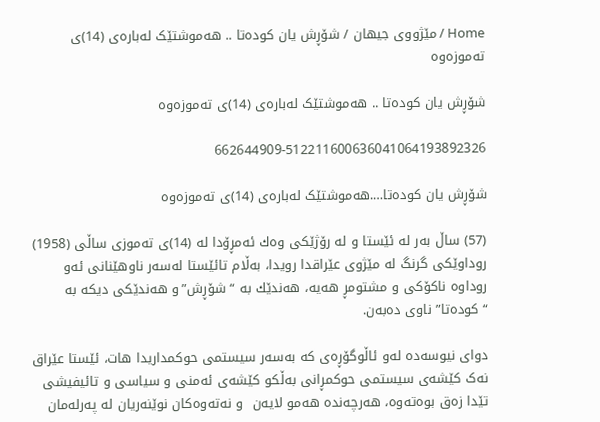Home / مێژووى جیهان / شۆڕش یان کودەتا .. هەموشتێک لەبارەى (14)ى تەموزەوە

شۆڕش یان کودەتا .. هەموشتێک لەبارەى (14)ى تەموزەوە

662644909-512211600636041064193892326

شۆڕش یان كوده‌تا….هەموشتێک لەبارەى (14)ى تەموزەوە

(57) ساڵ به‌ر لە ئێستا و له‌ رۆژێكی‌ وه‌ك ئه‌مڕۆدا له‌ (14)ی‌ ته‌موزی‌ ساڵی‌ (1958) روداوێكی‌ گرنگ له‌ مێژوی‌ عێراقدا رویدا، به‌ڵام تائێستا له‌سه‌ر ناوهێنانی‌ ئه‌و روداوه‌ ناكۆكی ‌‌و مشتومڕ هه‌یه‌، هه‌ندێك به‌ “شۆڕش”و هه‌ندێكی‌ دیكه‌ به‌ “كوده‌تا” ناوی‌ ده‌به‌ن.

دوای‌ نیوسه‌ده‌ له‌و ئاڵوگۆڕه‌ی‌ كه‌ به‌سه‌ر سیستمی‌ حوكمداریدا هات، ئێستا عێراق نەک كێشه‌ی‌ سیستمی‌ حوكمڕانی بەڵکو کێشەى ئەمنى و سیاسى و تائیفیشى تێدا زەق بوەتەوە، هەرچەندە هەمو لایەن  و نەتەوەکان نوێنەریان لە پەرلەمان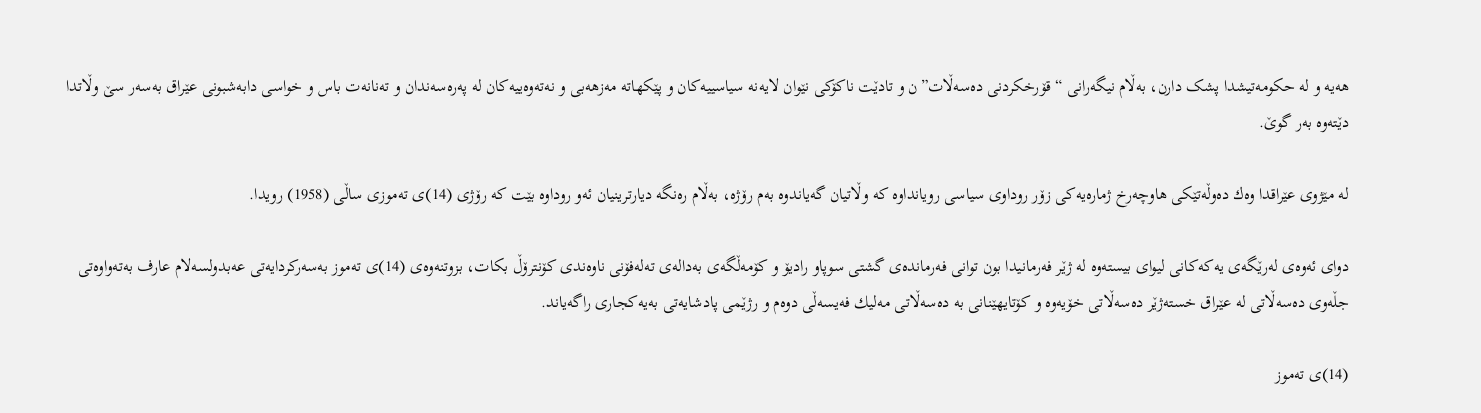هەیە و لە حکومەتیشدا پشک دارن، بەڵام نیگەرانى “قۆرخکردنى دەسەڵات”ن و تادێت ناكۆكی‌ نێوان لایه‌نه‌ سیاسییه‌كان و پێكهاته‌ مه‌زهه‌بی‌‌ و نه‌ته‌وه‌ییه‌كان لە پەرەسەندان و تەنانەت باس‌ و خواسی‌ دابه‌شبونی‌ عێراق به‌سه‌ر سێ وڵاتدا دێتەوە بەر گوێ.

له‌ مێژوی‌ عێراقدا وه‌ك ده‌وڵه‌تێكی‌ هاوچه‌رخ ژماره‌یه‌كی‌ زۆر روداوی‌ سیاسی‌ رویانداوه‌ كه‌ وڵاتیان گه‌یاندوه‌ به‌م رۆژه‌، به‌ڵام ره‌نگه‌ دیارترینیان ئه‌و روداوه‌ بێت كه‌ رۆژی‌ (14)ی‌ ته‌موزی‌ ساڵی‌ (1958) رویدا.

دوای‌ ئه‌وه‌ی‌ له‌رێگه‌ی‌ یه‌كه‌كانی‌ لیوای‌ بیسته‌وه‌ له‌ ژێر فه‌رمانیدا بون توانی‌ فه‌رمانده‌ی گشتی‌ سوپا‌و رادیۆ ‌و كۆمه‌ڵگه‌ی‌ به‌داله‌ی‌ ته‌له‌فۆنی‌ ناوه‌ندی‌ كۆنترۆڵ بكات، بزوتنه‌وه‌ی‌ (14)ی‌ ته‌موز به‌سه‌ركردایه‌تی‌ عه‌بدولسه‌لام عارف به‌ته‌واوه‌تی‌ جڵه‌و‌ی‌ ده‌سه‌ڵاتی‌ له‌ عێراق خسته‌ژێر ده‌سه‌ڵاتی‌ خۆیه‌وه‌‌ و كۆتایهێنانی‌ به‌ ده‌سه‌ڵاتی‌ مه‌لیك فه‌یسه‌ڵی‌ دوه‌م ‌و رژێمی‌ پادشایه‌تی‌ به‌یه‌كجاری‌ راگه‌یاند.

(14)ی‌ ته‌موز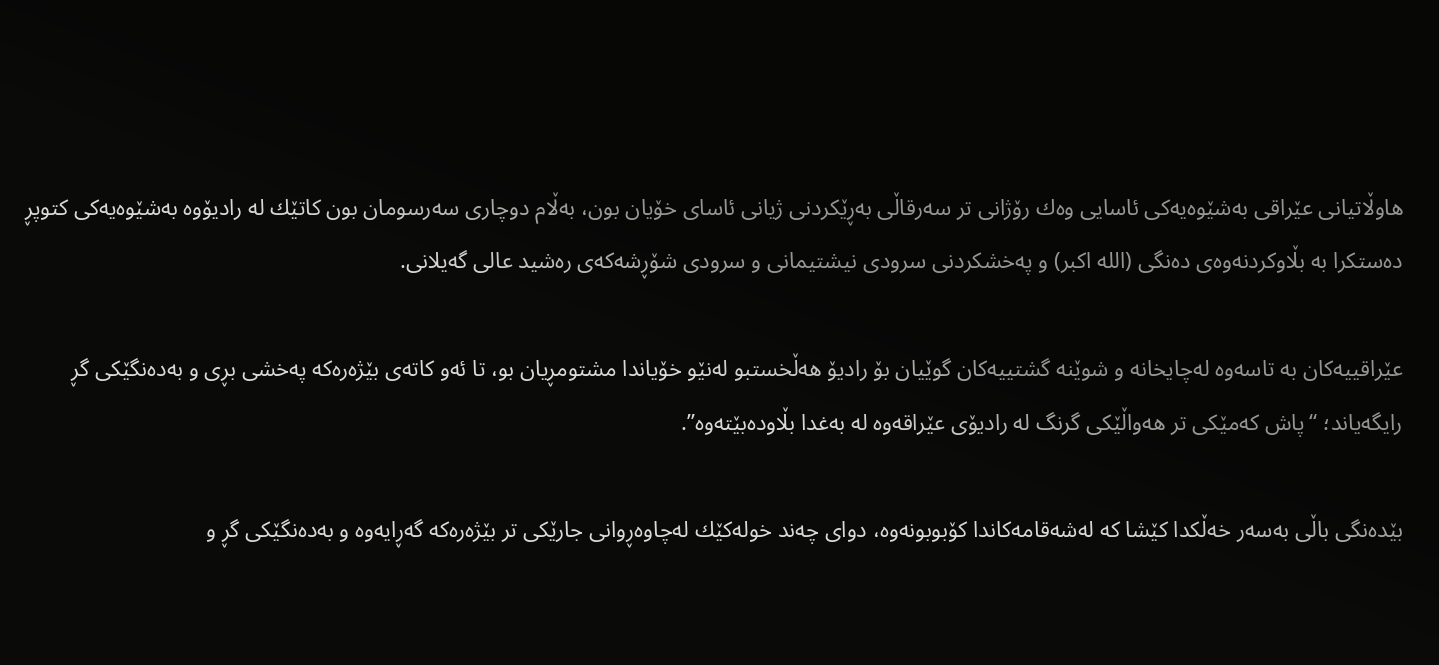هاوڵاتیانی‌ عێراقی‌ به‌شێوه‌یه‌كی‌ ئاسایی وه‌ك رۆژانی‌ تر سه‌رقاڵی‌ به‌ڕێكردنی ژیانی‌ ئاسای خۆیان بون، به‌ڵام دوچاری‌ سه‌رسومان بون كاتێك له ‌رادیۆوه‌ به‌شێوه‌یه‌كی‌ كتوپڕ ده‌ستكرا به‌ بڵاوكردنه‌وه‌ی‌ ده‌نگی‌ (الله‌ اكبر) و په‌خشكردنی‌ سرودی‌ نیشتیمانی‌ ‌و سرودی‌ شۆڕشه‌كه‌ی‌ ره‌شید عالی‌ گه‌یلانی‌.

عێراقییه‌كان به‌ تاسه‌وه‌ له‌چایخانه‌ ‌و شوێنه‌ گشتییه‌كان گوێیان بۆ رادیۆ هه‌ڵخستبو له‌نێو خۆیاندا مشتومڕیان بو، تا ئه‌و كاته‌ی‌ بێژه‌ره‌كه‌ په‌خشی‌ بڕی‌ و به‌ده‌نگێكی‌ گڕ رایگه‌یاند؛ “پاش كه‌مێكی‌ تر هه‌واڵێكی‌ گرنگ له‌ رادیۆی‌ عێراقه‌وه‌ له‌ به‌غدا بڵاوده‌بێته‌وه‌”.

بێده‌نگی‌ باڵی‌ به‌سه‌ر خه‌ڵكدا كێشا كه‌ له‌شه‌قامه‌كاندا كۆبوبونه‌وه‌، دوای‌ چه‌ند خوله‌كێك له‌چاوه‌ڕوانی‌ جارێكی‌ تر بێژه‌ره‌كه‌ گه‌ڕایه‌وه ‌‌و به‌ده‌نگێكی‌ گڕ و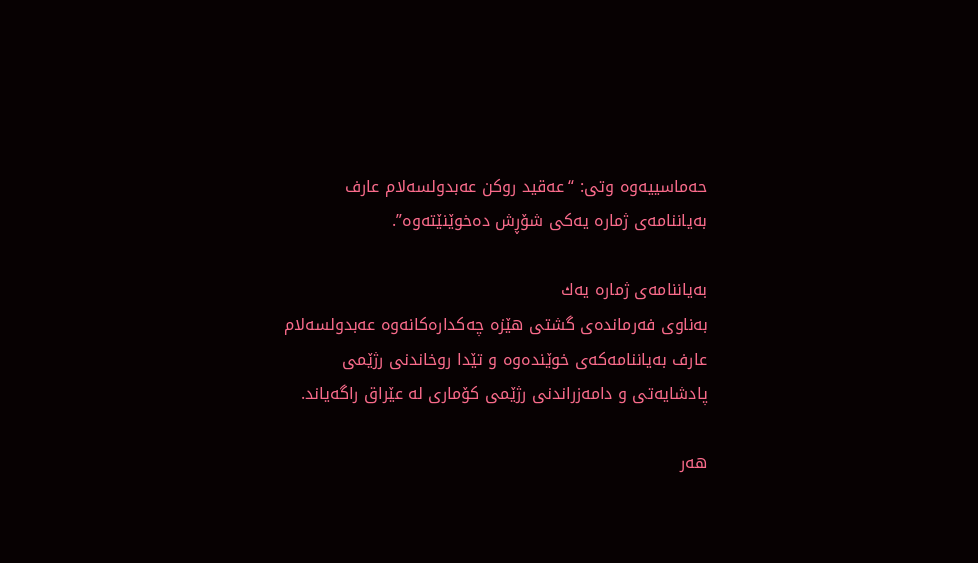حه‌ماسییه‌وه‌ وتی‌: “عه‌قید روكن عه‌بدولسه‌لام عارف به‌یاننامه‌ی‌ ژماره‌ یه‌كی‌ شۆڕش ده‌خوێنێته‌وه‌”.

به‌یاننامه‌ی‌ ژماره‌ یه‌ك
به‌ناوی‌ فه‌رمانده‌ی‌ گشتی‌ هێزه‌ چه‌كداره‌كانه‌وه‌ عه‌بدولسه‌لام عارف به‌یاننامه‌كه‌ی‌ خوێنده‌وه ‌‌و تێدا روخاندنی‌ رژێمی‌ پادشایه‌تی ‌‌و دامه‌زراندنی‌ رژێمی‌ كۆماری‌ له‌ عێراق راگه‌یاند.

هه‌ر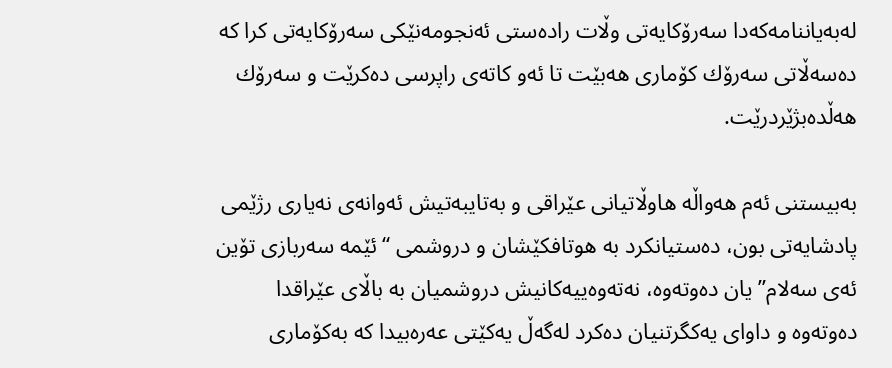له‌به‌یاننامه‌كه‌دا سه‌رۆكایه‌تی‌ وڵات راده‌ستی‌ ئه‌نجومه‌نێكی‌ سه‌رۆكایه‌تی‌ كرا كه‌ ده‌سه‌ڵاتی‌ سه‌رۆك كۆماری‌ هه‌بێت تا ئه‌و كاته‌ی‌ راپرسی‌ ده‌كرێت ‌و سه‌رۆك هه‌ڵده‌بژێردرێت.

به‌بیستنی‌ ئه‌م هه‌واڵه‌ هاوڵاتیانی‌ عێراقی‌ ‌و به‌تایبه‌تیش ئه‌وانه‌ی‌ نه‌یاری‌ رژێمی‌ پادشایه‌تی‌ بون، ده‌ستیانكرد به‌ هوتافكێشان‌ و دروشمی‌ “ئێمه‌ سه‌ربازی‌ تۆین ئه‌ی‌ سه‌لام” یان ده‌وته‌وه‌، نه‌ته‌وه‌ییه‌كانیش دروشمیان به‌ باڵای‌ عێراقدا ده‌وته‌وه‌ ‌و داوای یه‌كگرتنیان ده‌كرد له‌گه‌ڵ یه‌كێتی‌ عه‌ره‌بیدا كه‌ به‌كۆماری‌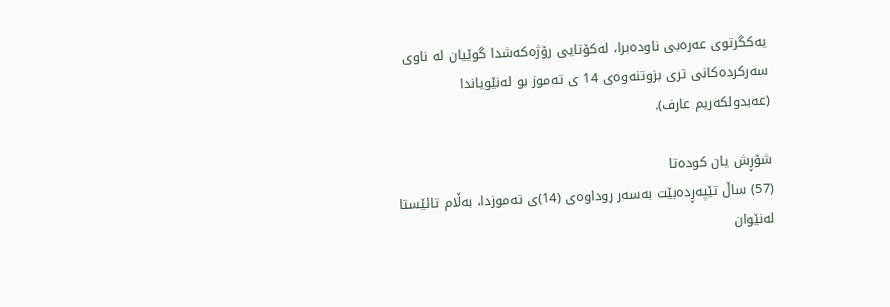یه‌كگرتوی‌ عه‌ره‌بی‌ ناوده‌برا، له‌كۆتایی‌ رۆژه‌كه‌شدا گوێیان له‌ ناوی‌ سه‌ركرده‌كانی‌ تری‌ بزوتنه‌وه‌ی‌ 14 ی‌ ته‌موز بو له‌نێویاندا (عه‌بدولكه‌ریم عارف).

شۆڕش یان كوده‌تا
(57) ساڵ تێپه‌ڕده‌بێت به‌سه‌ر روداوه‌ی‌ (14)ی‌ ته‌موزدا، به‌ڵام تائێستا له‌نێوان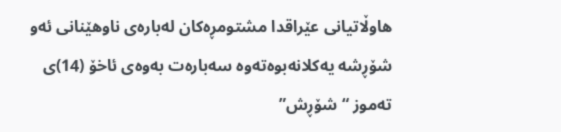هاوڵاتیانی‌ عێراقدا مشتومڕه‌كان له‌باره‌ی‌ ناوهێنانی‌ ئه‌و شۆڕشه‌ یه‌كلانه‌بوه‌ته‌وه‌ سه‌باره‌ت به‌وه‌ی‌ ئاخۆ (14)ی‌ ته‌موز “شۆڕش”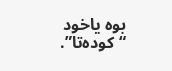بوه‌ یاخود “كوده‌تا”.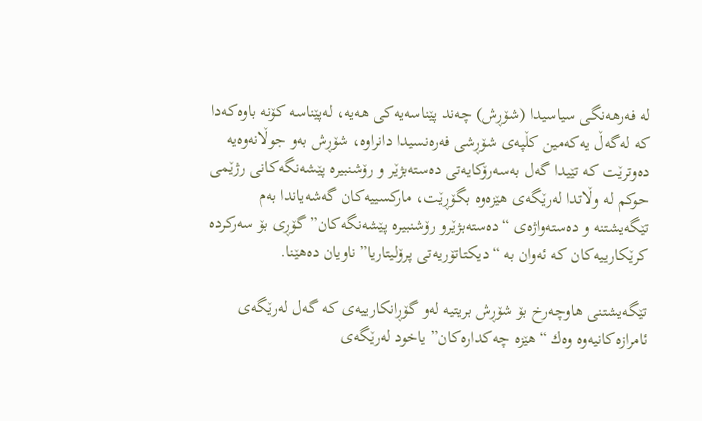له ‌فه‌رهه‌نگی‌ سیاسیدا (شۆڕش) چه‌ند پێناسه‌یه‌كی‌ هه‌یه‌، له‌پێناسه‌ كۆنه‌ باوه‌كه‌دا كه‌ له‌گه‌ڵ یه‌كه‌مین كڵپه‌ی‌ شۆڕشی‌ فه‌ره‌نسیدا دانراوه‌، شۆڕش به‌و جوڵانه‌وه‌یه‌ ده‌وترێت كه‌ تێیدا گه‌ل به‌سه‌رۆكایه‌تی‌ ده‌سته‌بژێر‌ و رۆشنبیره‌ پێشه‌نگه‌كانی‌ رژێمی‌ حوكم له‌ وڵاتدا له‌رێگه‌ی‌ هێزه‌وه‌ بگۆڕێت، ماركسییه‌كان گه‌شه‌یاندا به‌م تێگه‌یشتنه ‌‌و ده‌سته‌واژه‌ی‌ “ده‌سته‌بژێرو رۆشنبیره‌ پێشه‌نگه‌كان” گۆڕی‌ بۆ سه‌ركرده‌ كرێكارییه‌كان كه‌ ئه‌وان به‌ “دیكتاتۆریه‌تی‌ پرۆلیتاریا” ناویان ده‌هێنا.

تێگه‌یشتنی‌ هاوچه‌رخ بۆ شۆڕش بریتیه‌ له‌و گۆڕانكارییه‌ی‌ كه‌ گه‌ل له‌رێگه‌ی‌ ئامرازه‌كانیه‌وه‌ وه‌ك “هێزه‌ چه‌كداره‌كان” یاخود له‌رێگه‌ی‌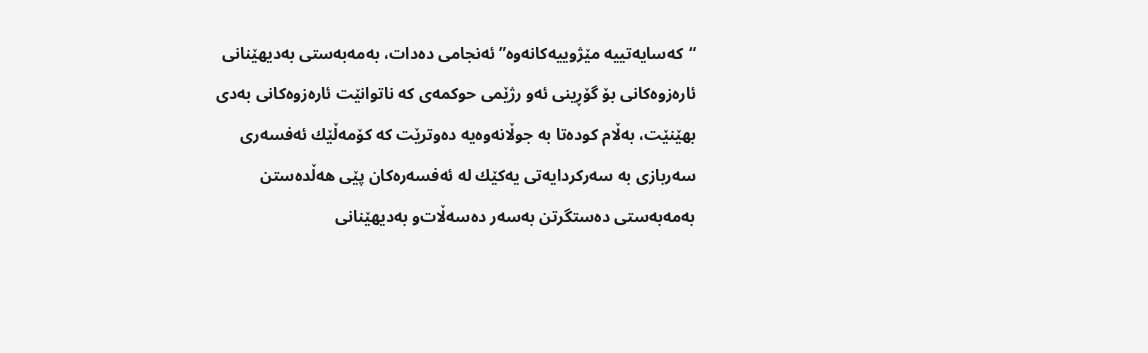“كه‌سایه‌تییه‌ مێژوییه‌كانه‌وه‌” ئه‌نجامی‌ ده‌دات، به‌مه‌به‌ستی‌ به‌دیهێنانی‌ ئاره‌زوه‌كانی‌ بۆ گۆڕینی‌ ئه‌و رژێمی‌ حوكمه‌ی‌ كه‌ ناتوانێت ئاره‌زوه‌كانی‌ به‌دی‌ بهێنێت، به‌ڵام كوده‌تا به‌ جوڵانه‌وه‌یه‌ ده‌وترێت كه‌ كۆمه‌ڵێك ئه‌فسه‌ری‌ سه‌ربازی‌ به‌ سه‌ركردایه‌تی‌ یه‌كێك له‌ ئه‌فسه‌ره‌كان پێی‌ هه‌ڵده‌ستن به‌مه‌به‌ستی‌ ده‌ستگرتن به‌سه‌ر ده‌سه‌ڵات‌و به‌دیهێنانی‌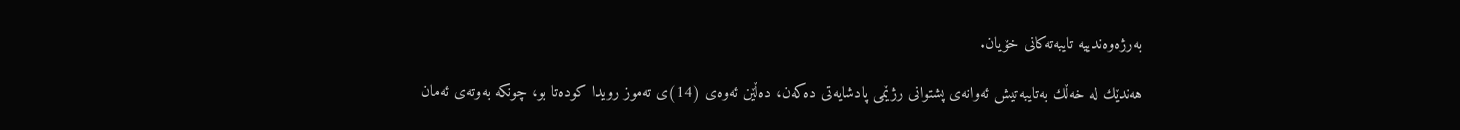به‌رژه‌وه‌ندییه‌ تایبه‌ته‌كانی‌ خۆیان.

هه‌ندێك له‌ خه‌ڵك به‌تایبه‌تیش ئه‌وانه‌ی‌ پشتوانی‌ رژێمی‌ پادشایه‌تی‌ ده‌كه‌ن، ده‌ڵێن ئه‌وه‌ی‌ (14)ی‌ ته‌موز رویدا كوده‌تا بو، چونكه‌ به‌وته‌ی‌ ئه‌مان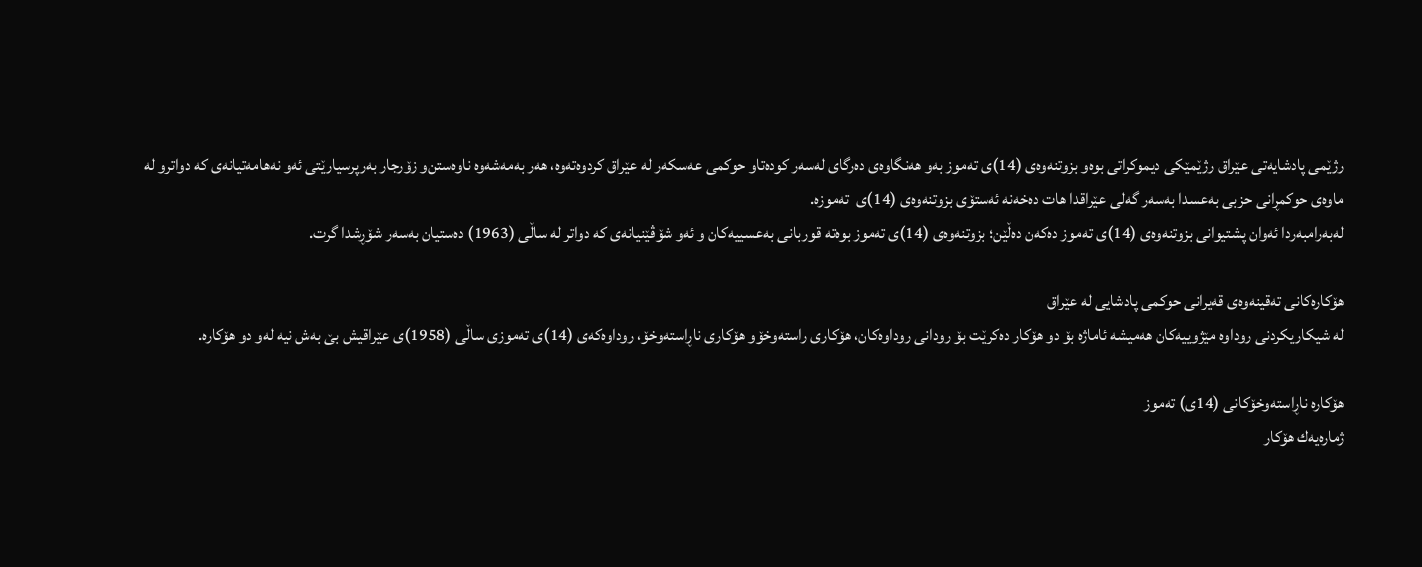رژێمی‌ پادشایه‌تی‌ عێراق رژێمێكی‌ دیموكراتی‌ بوه‌‌و بزوتنه‌وه‌ی‌ (14)ی‌‌ ته‌موز به‌و هه‌نگاوه‌ی‌ ده‌رگای‌ له‌سه‌ر كوده‌تاو حوكمی‌ عه‌سكه‌ر له‌ عێراق كردوه‌ته‌وه‌، هه‌ر به‌مه‌شه‌وه‌ ناوه‌ستن‌و زۆرجار به‌رپرسیارێتی‌ ئه‌و نه‌هامه‌تیانه‌ی‌ كه‌ دواترو له‌ ماوه‌ی‌ حوكمڕانی‌ حزبی‌ به‌عسدا به‌سه‌ر گه‌لی‌ عێراقدا هات ده‌خه‌نه‌ ئه‌ستۆی‌ بزوتنه‌وه‌ی‌ (14)ی‌ ‌ ته‌موزه‌.
له‌به‌رامبه‌ردا ئه‌وان پشتیوانی‌ بزوتنه‌وه‌ی‌ (14)ی‌‌ ته‌موز ده‌كه‌ن ده‌ڵێن؛ بزوتنه‌وه‌ی‌ (14)ى‌ ته‌موز بوه‌ته‌ قوربانی‌ به‌عسییه‌كان ‌و ئه‌و شۆڤێنیانه‌ی‌ كه‌ دواتر له‌ ساڵی‌ (1963) ده‌ستیان به‌سه‌ر شۆڕشدا گرت.

هۆكاره‌كانی‌ ته‌قینه‌وه‌ی‌ قه‌یرانی‌ حوكمی‌ پادشایی له‌ عێراق
له‌ شیكاریكردنی‌ روداوه‌ مێژوییه‌كان هه‌میشه‌ ئاماژه‌ بۆ دو هۆكار ده‌كرێت بۆ رودانی‌ روداوه‌كان، هۆكاری‌ راسته‌وخۆ‌و هۆكاری‌ ناڕاسته‌وخۆ، روداوه‌كه‌ی‌ (14)ی‌ ته‌موزی‌ ساڵی‌ (1958)ی عێراقیش بێ به‌ش نیه‌ له‌و دو هۆكاره‌.

هۆكاره‌ ناڕاسته‌وخۆكانی‌ (14ی‌) ته‌موز
ژماره‌یه‌ك هۆكار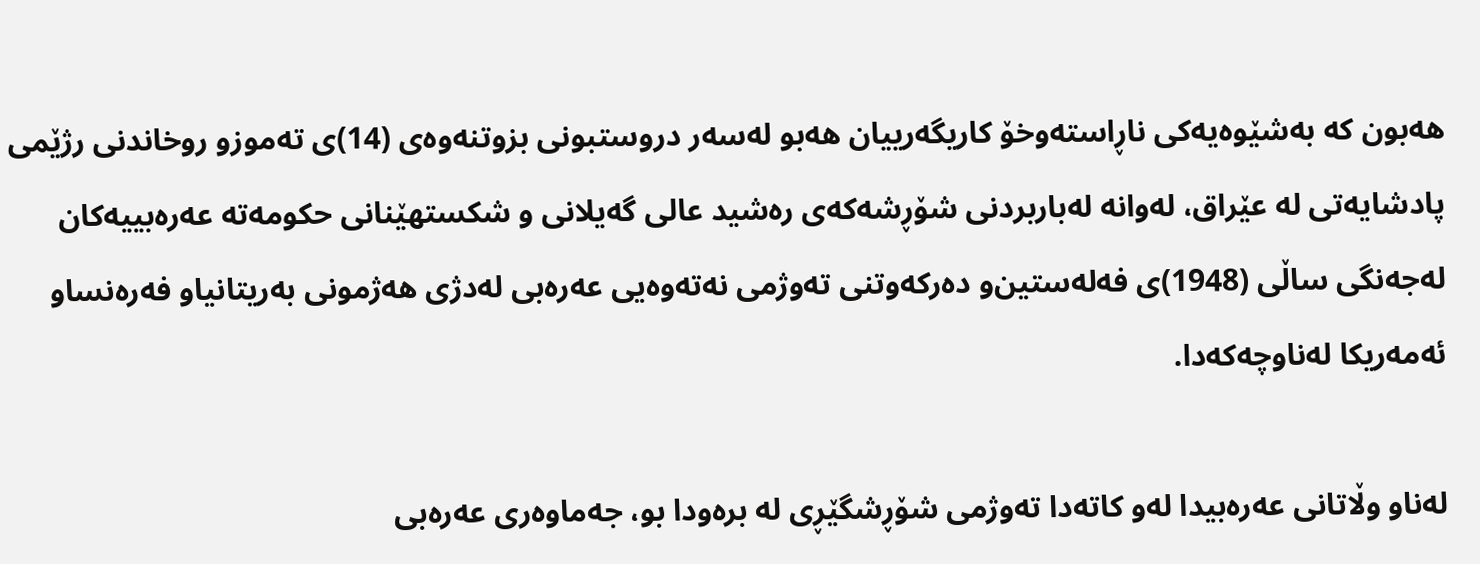هه‌بون كه‌ به‌شێوه‌یه‌كی‌ ناڕاسته‌وخۆ كاریگه‌رییان هه‌بو له‌سه‌ر دروستبونی‌ بزوتنه‌وه‌ی‌ (14)ی ته‌موز‌و روخاندنی‌ رژێمی‌ پادشایه‌تی‌ له‌ عێراق، له‌وانه‌ له‌باربردنی‌ شۆڕشه‌كه‌ی‌ ره‌شید عالی‌ گه‌یلانی ‌‌و شكستهێنانی‌ حكومه‌ته‌ عه‌ره‌بییه‌كان له‌جه‌نگی‌ ساڵی‌ (1948)ی‌ فه‌له‌ستین‌و ده‌ركه‌وتنی‌ ته‌وژمی‌ نه‌ته‌وه‌یی عه‌ره‌بی‌ له‌دژی‌ هه‌ژمونی‌ به‌ریتانیا‌و فه‌ره‌نسا‌و ئه‌مه‌ریكا له‌ناوچه‌كه‌دا.

له‌ناو وڵاتانی‌ عه‌ره‌بیدا له‌و كاته‌دا ته‌وژمی‌ شۆڕشگێڕی‌ له‌ بره‌ودا بو، جه‌ماوه‌ری‌ عه‌ره‌بی‌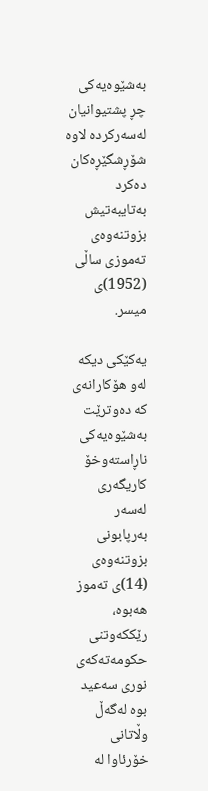به‌شێوه‌یه‌كی‌ چڕ پشتیوانیان له‌سه‌ركرده‌ لاوه‌ شۆڕشگێڕه‌كان ده‌كرد به‌تایبه‌تیش بزوتنه‌وه‌ی‌ ته‌موزی‌ ساڵی‌ (1952)ی‌ میسر.

یه‌كێكی‌ دیكه‌ له‌و هۆكارانه‌ی‌ كه‌ ده‌وترێت به‌شێوه‌یه‌كی‌ ناڕاسته‌وخۆ كاریگه‌ری‌ له‌سه‌ر به‌رپابونی‌ بزوتنه‌وه‌ی‌ (14)ی‌ ته‌موز هه‌بوه‌، رێككه‌وتنی‌ حكومه‌ته‌كه‌ی‌ نوری‌ سه‌عید بوه‌ له‌گه‌ڵ وڵاتانی‌ خۆرئاوا له‌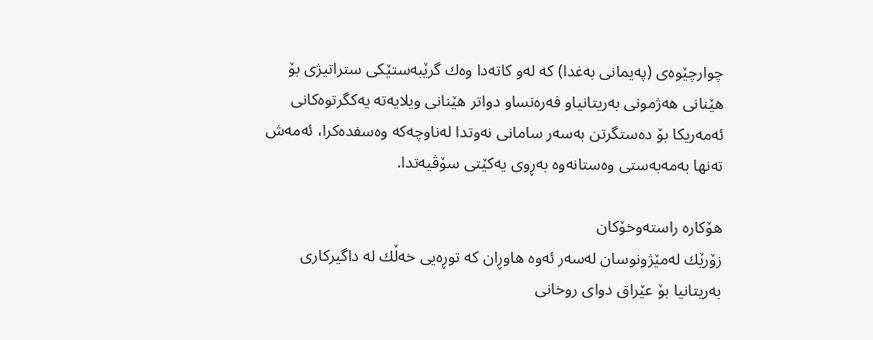چوارچێوه‌ی‌ (په‌یمانی‌ به‌غدا) كه‌ له‌و كاته‌دا وه‌ك گرێبه‌ستێكی‌ ستراتیژی‌ بۆ هێنانی‌ هه‌ژمونی‌ به‌ریتانیا‌و فه‌ره‌نساو دواتر هێنانی‌ ویلایه‌ته‌ یه‌كگرتوه‌كانی‌ ئه‌مه‌ریكا بۆ ده‌ستگرتن به‌سه‌ر سامانی‌ نه‌وتدا له‌ناوچه‌كه‌ وه‌سفده‌كرا، ئه‌مه‌ش ته‌نها به‌مه‌به‌ستی‌ وه‌ستانه‌وه‌ به‌ڕوی‌ یه‌كێتی‌ سۆڤیه‌تدا.

هۆكاره‌ راسته‌وخۆكان
زۆرێك له‌مێژونوسان له‌سه‌ر ئه‌وه‌ هاوڕان كه‌ توڕەیی‌ خه‌ڵك له‌ داگیركاری‌ به‌ریتانیا بۆ عێراق دوای‌ روخانی‌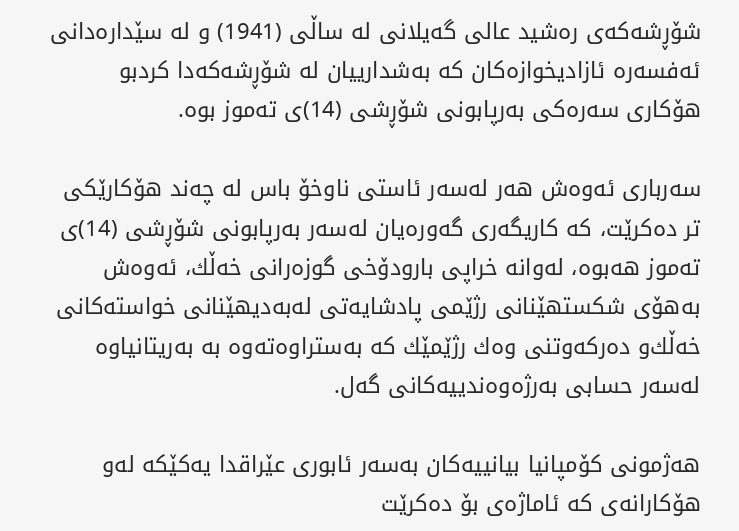شۆڕشه‌كه‌ی‌ ره‌شید عالی‌ گه‌یلانی‌ له‌ ساڵی‌ (1941) و له‌ سێداره‌دانی‌ ئه‌فسه‌ره‌ ئازادیخوازه‌كان كه‌ به‌شدارییان له‌ شۆڕشه‌كه‌دا كردبو هۆكاری‌ سه‌ره‌كی‌ به‌رپابونی‌ شۆڕشی‌ (14)ی‌ ته‌موز بوه‌.

سه‌رباری‌ ئه‌وه‌ش هه‌ر له‌سه‌ر ئاستی‌ ناوخۆ باس له‌ چه‌ند هۆكارێكی‌ تر ده‌كرێت، كه‌ كاریگه‌ری‌ گه‌وره‌یان له‌سه‌ر به‌رپابونی‌ شۆڕشی‌ (14)ی‌ ته‌موز هه‌بوه‌، له‌وانه‌ خراپی‌ بارودۆخی‌ گوزه‌رانی‌ خه‌ڵك، ئه‌وه‌ش به‌هۆی‌ شكستهێنانی‌ رژێمی‌ پادشایه‌تی‌ له‌به‌دیهێنانی‌ خواسته‌كانی‌ خه‌ڵك‌و ده‌ركه‌وتنی‌ وه‌ك رژێمێك كه‌ به‌ستراوه‌ته‌وه‌ به‌ به‌ریتانیاوه‌ له‌سه‌ر حسابی‌ به‌رژه‌وه‌ندییه‌كانی‌ گه‌ل.

هه‌ژمونی‌ كۆمپانیا بیانییه‌كان به‌سه‌ر ئابوری‌ عێراقدا یه‌كێكه‌ له‌و هۆكارانه‌ی‌ كه‌ ئاماژه‌ی‌ بۆ ده‌كرێت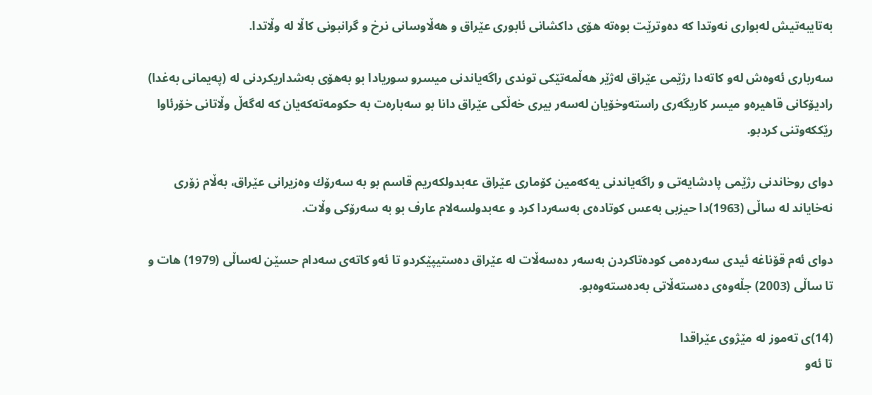به‌تایبه‌تیش له‌بواری‌ نه‌وتدا كه‌ ده‌وترێت بوه‌ته‌ هۆی‌ داكشانی‌ ئابوری‌ عێراق‌ و هه‌ڵاوسانی‌ نرخ‌ و گرانبونی‌ كاڵا له‌ وڵاتدا.

سه‌رباری‌ ئه‌وه‌ش له‌و كاته‌دا رژێمی‌ عێراق له‌ژێر هه‌ڵمه‌تێكی‌ توندی‌ راگه‌یاندنی‌ میسرو سوریادا بو به‌هۆی‌ به‌شداریكردنی‌ له‌ (په‌یمانی‌ به‌غدا) رادیۆكانی‌ قاهیره‌و میسر كاریگه‌ری‌ راسته‌وخۆیان له‌سه‌ر بیری‌ خه‌ڵكی‌ عێراق دانا بو سه‌باره‌ت به‌ حكومه‌ته‌كه‌یان كه‌ له‌گه‌ڵ وڵاتانی خۆرئاوا رێككه‌وتنی‌ كردبو.

دوای‌ روخاندنی‌ رژێمی‌ پادشایه‌تی‌‌ و راگه‌یاندنی‌ یه‌كه‌مین كۆماری‌ عێراق عه‌بدولكه‌ریم قاسم بو به‌ سه‌رۆك وه‌زیرانی‌ عێراق، به‌ڵام زۆری‌ نه‌خایاند له‌ ساڵی‌ (1963)دا حیزبی‌ به‌عس كوتاده‌ی‌ به‌سه‌ردا كرد و عه‌بدولسه‌لام عارف بو به‌ سه‌رۆكی‌ وڵات.

دوای‌ ئه‌م قۆناغه‌ ئیدی‌ سه‌رده‌می‌ كوده‌تاكردن به‌سه‌ر ده‌سه‌ڵات له‌ عێراق ده‌ستیپێكرد‌و تا ئه‌و كاته‌ی‌ سه‌دام حسێن له‌ساڵی‌ (1979) هات‌ و تا ساڵی‌ (2003) جڵه‌وه‌ی‌ ده‌سته‌ڵاتی‌ به‌ده‌سته‌وه‌بو.

(14)ی‌ ته‌موز له‌ مێژوی‌ عێراقدا
تا ئه‌و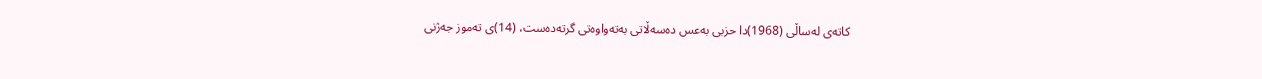كاته‌ی‌ له‌ساڵی‌ (1968)دا حزبی‌ به‌عس ده‌سه‌ڵاتی‌ به‌ته‌واوه‌تی‌ گرته‌ده‌ست، (14)ی‌ ته‌موز جه‌ژنی‌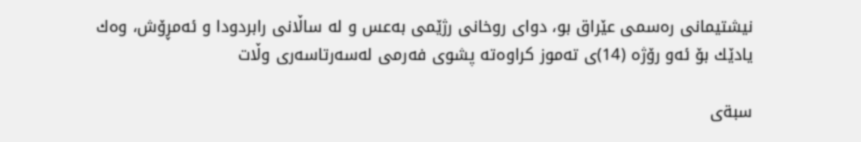نیشتیمانی‌ ره‌سمی‌ عێراق بو، دواى روخانى رژێمى بەعس و لە ساڵانى رابردودا و ئەمڕۆش، وه‌ك یادێك بۆ ئه‌و رۆژه‌ (14)ى تەموز کراوەتە پشوی‌ فەرمی له‌سه‌رتاسه‌ری‌ وڵات

سبةى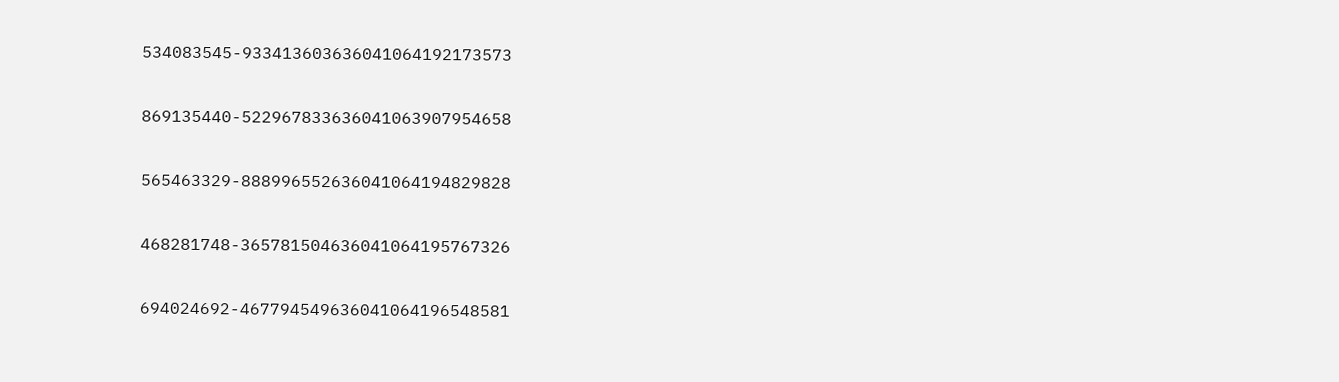534083545-933413603636041064192173573

869135440-522967833636041063907954658

565463329-888996552636041064194829828

468281748-365781504636041064195767326

694024692-467794549636041064196548581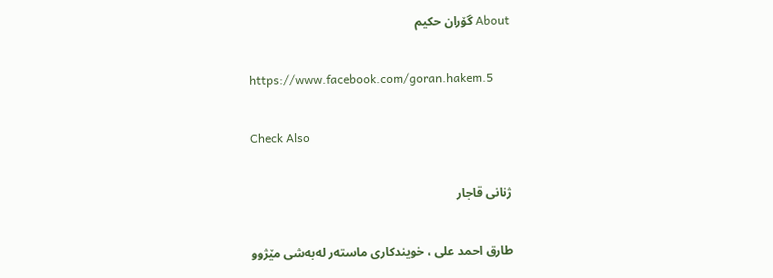About گۆران حكيم

https://www.facebook.com/goran.hakem.5

Check Also

ژنانی قاجار

طارق احمد علی ، خویندكاری ماستەر لەبەشی مێژوو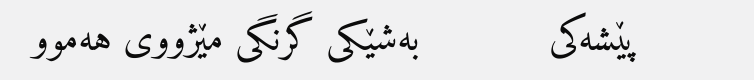پێشەكی           بەشێكی گرنگی مێژووی هەموو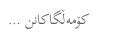كۆمەڵگاكانن …